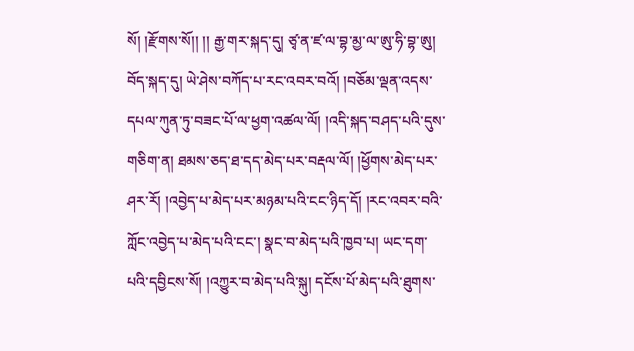སོ། །རྫོགས་སོ།། །། རྒྱ་གར་སྐད་དུ། ཙྭ་ན་ཛ་ལ་བྷ་མྱ་ལ་ཨུ་ཧི་བྷ་ཨུ། བོད་སྐད་དུ། ཡེ་ཤེས་བཀོད་པ་རང་འབར་བའོ། །བཅོམ་ལྡན་འདས་དཔལ་ཀུན་ཏུ་བཟང་པོ་ལ་ཕྱག་འཚལ་ལོ། །འདི་སྐད་བཤད་པའི་དུས་གཅིག་ན། ཐམས་ཅད་ཐ་དད་མེད་པར་བརྡལ་ལོ། །ཕྱོགས་མེད་པར་ཤར་རོ། །འབྱེད་པ་མེད་པར་མཉམ་པའི་ངང་ཉིད་དོ། །རང་འབར་བའི་ཀློང་འབྱེད་པ་མེད་པའི་ངང་། སྣང་བ་མེད་པའི་ཁྱབ་པ། ཡང་དག་པའི་དབྱིངས་སོ། །འཀྱུར་བ་མེད་པའི་སྐུ། དངོས་པོ་མེད་པའི་ཐུགས་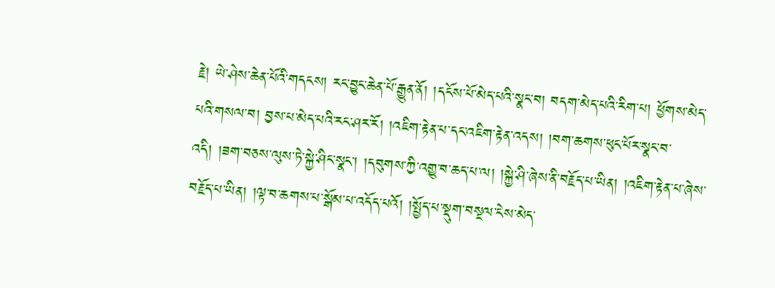རྗེ། ཡེ་ཤེས་ཆེན་པོའི་གདངས། རང་བྱུང་ཆེན་པོ་རྒྱུན་ནོ། །དངོས་པོ་མེད་པའི་སྣང་བ། བདག་མེད་པའི་རིག་པ། ཕྱོགས་མེད་པའི་གསལ་བ། བྱས་པ་མེད་པའི་རང་ཤར་རོ། །འཇིག་རྟེན་པ་དང་འཇིག་རྟེན་འདས། །བག་ཆགས་ཕུང་པོར་སྣང་བ་འདི། །ཟག་བཅས་ལུས་ཏེ་སྐྱེ་ཤིང་སྣང་། །དབུགས་ཀྱི་འགྱུ་བ་ཆད་པ་ལ། །སྐྱེ་ཤི་ཞེས་ནི་བརྗོད་པ་ཡིན། །འཇིག་རྟེན་པ་ཞེས་བརྗོད་པ་ཡིན། །ལྟ་བ་ཆགས་པ་སྒོམ་པ་འདོད་པའོ། །སྤྱོད་པ་སྡུག་བསྔལ་ངེས་མེད་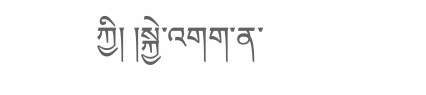ཀྱི། །སྐྱེ་འགག་ན་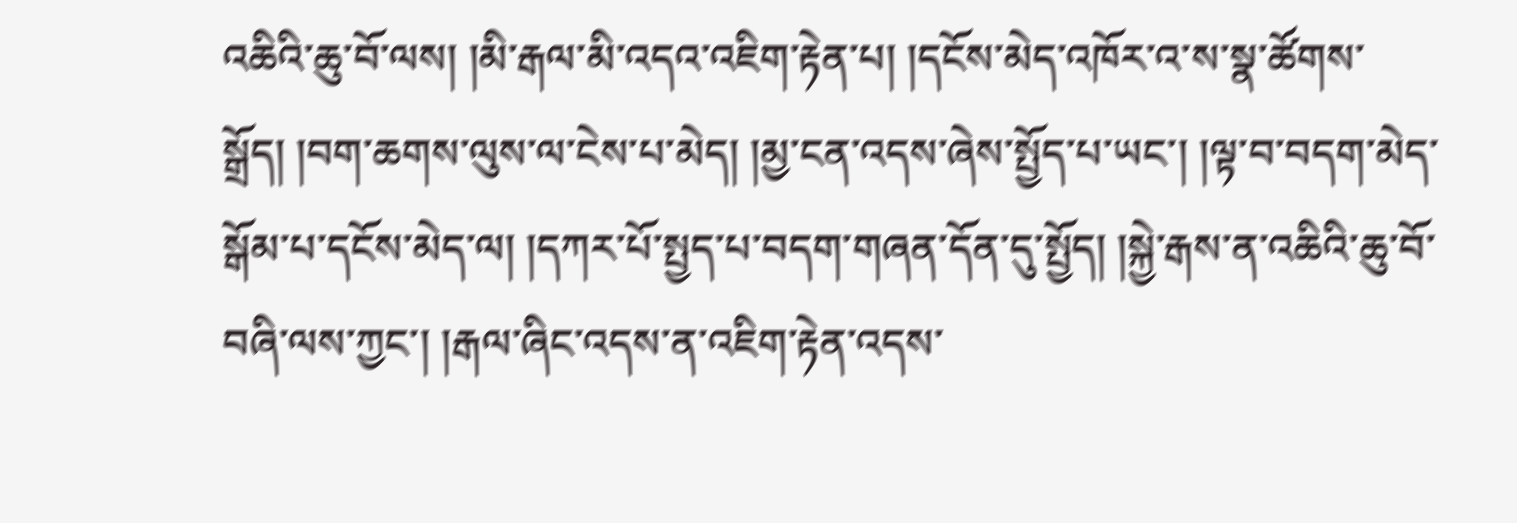འཆིའི་ཆུ་བོ་ལས། །མི་རྒལ་མི་འདའ་འཇིག་རྟེན་པ། །དངོས་མེད་འཁོར་འ་ས་སྣ་ཚོགས་སྒྲོད། །བག་ཆགས་ལུས་ལ་ངེས་པ་མེད། །མྱ་ངན་འདས་ཞེས་སྤྱོད་པ་ཡང་། །ལྟ་བ་བདག་མེད་སྒོམ་པ་དངོས་མེད་ལ། །དཀར་པོ་སྤྱད་པ་བདག་གཞན་དོན་དུ་སྤྱོད། །སྐྱེ་རྒས་ན་འཆིའི་ཆུ་བོ་བཞི་ལས་ཀྱང་། །རྒལ་ཞིང་འདས་ན་འཇིག་རྟེན་འདས་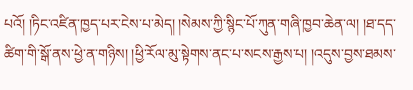པའོ། །ཏིང་འཛིན་ཁྱད་པར་ངེས་པ་མེད། །སེམས་ཀྱི་སྙིང་པོ་ཀུན་གཞི་ཁྱབ་ཆེན་ལ། །ཐ་དད་ཚིག་གི་སྒོ་ནས་ཕྱེ་ན་གཉིས། །ཕྱི་རོལ་མུ་སྟེགས་ནང་པ་སངས་རྒྱས་པ། །འདུས་བྱས་ཐམས་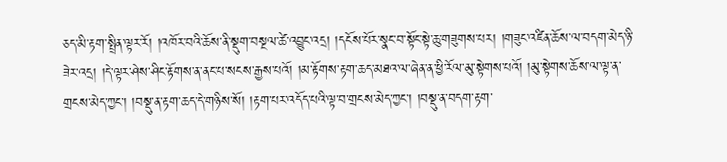ཅད་མི་རྟག་སྤྲིན་ལྟར་རོ། །འཁོར་བའི་ཆོས་ནི་སྡུག་བསྔལ་ཚེ་འབྱུང་འདྲ། །དངོས་པོར་སྣང་བ་སྟོང་སྟེ་ཆུ་གཟུགས་པར། །གཟུང་འཛིན་ཆོས་ལ་བདག་མེད་ཉི་ཟེར་འདྲ། །དེ་ལྟར་ཤེས་ཤིང་རྟོགས་ན་ནང་པ་སངས་རྒྱས་པའོ། །མ་རྟོགས་རྟག་ཆད་མཐའ་ལ་ཞེན་ན་ཕྱི་རོལ་མུ་སྟེགས་པའོ། །མུ་སྟེགས་ཆོས་ལ་ལྟ་ན་གྲངས་མེད་ཀྱང་། །བསྡུ་ན་རྟག་ཆད་དེ་གཉིས་སོ། །རྟག་པར་འདོད་པའི་ལྟ་བ་གྲངས་མེད་ཀྱང་། །བསྡུ་ན་བདག་རྟག་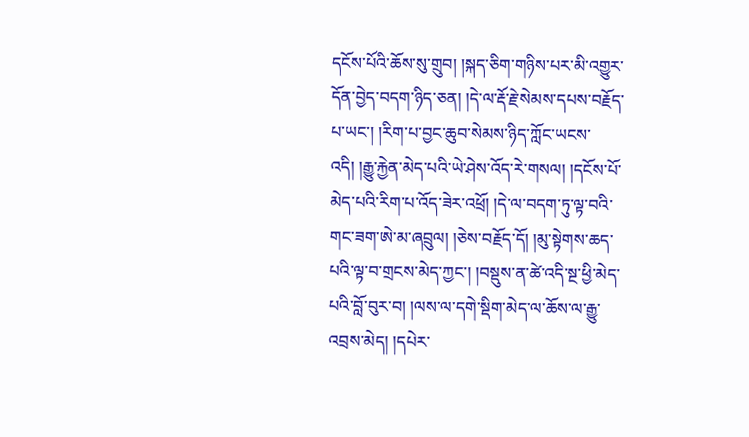དངོས་པོའི་ཆོས་སུ་གྲུབ། །སྐད་ཅིག་གཉིས་པར་མི་འགྱུར་དོན་བྱེད་བདག་ཉིད་ཅན། །དེ་ལ་རྡོ་རྗེ་སེམས་དཔས་བརྗོད་པ་ཡང་། །རིག་པ་བྱང་ཆུབ་སེམས་ཉིད་ཀློང་ཡངས་འདི། །རྒྱུ་རྐྱེན་མེད་པའི་ཡེ་ཤེས་འོད་རེ་གསལ། །དངོས་པོ་མེད་པའི་རིག་པ་འོད་ཟེར་འཕྲོ། །དེ་ལ་བདག་ཏུ་ལྟ་བའི་གང་ཟག་ཨེ་མ་ཞབྲུལ། །ཅེས་བརྗོད་དོ། །མུ་སྟེགས་ཆད་པའི་ལྟ་བ་གྲངས་མེད་ཀྱང་། །བསྡུས་ན་ཚེ་འདི་སྔ་ཕྱི་མེད་པའི་བློ་བུར་བ། །ལས་ལ་དགེ་སྡིག་མེད་ལ་ཆོས་ལ་རྒྱུ་འབྲས་མེད། །དཔེར་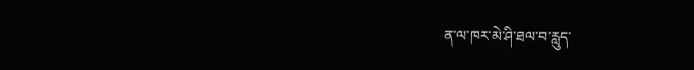ན་ལ་ཁར་མེ་ཤི་ཐལ་བ་རླུད་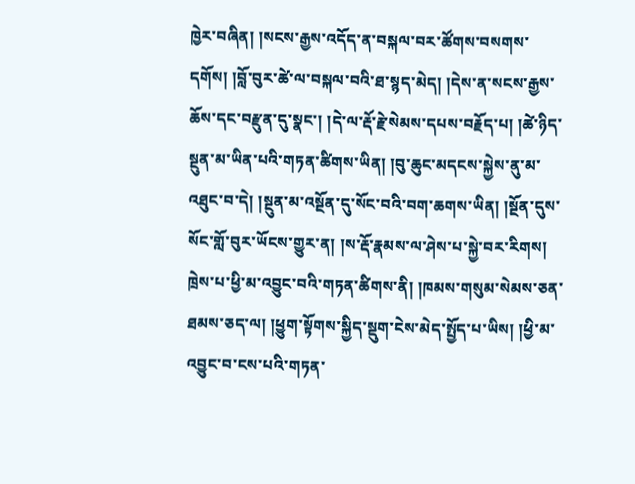ཁྱེར་བཞིན། །སངས་རྒྱས་འདོད་ན་བསྐལ་བར་ཚོགས་བསགས་དགོས། །བློ་བུར་ཚེ་ལ་བསྐལ་བའི་ཐ་སྙད་མེད། །དེས་ན་སངས་རྒྱས་ཆོས་དང་བརྫུན་དུ་སྣང་། །དེ་ལ་རྡོ་རྗེ་སེམས་དཔས་བརྗོད་པ། །ཚེ་ཉིད་སྔུན་མ་ཡིན་པའི་གཏན་ཚིགས་ཡིན། །བུ་ཆུང་མདངས་སྐྱེས་ནུ་མ་འཐུང་བ་དེ། །སྔུན་མ་འསྔོན་དུ་སོང་བའི་བག་ཆགས་ཡིན། །སྔོན་དུས་སོང་གློ་བུར་ཡོངས་གྱུར་ན། །ས་རྡོ་རྣམས་ལ་ཤེས་པ་སྐྱེ་བར་རིགས། ཁྲེས་པ་ཕྱི་མ་འབྱུང་བའི་གཏན་ཚིགས་ནི། །ཁམས་གསུམ་སེམས་ཅན་ཐམས་ཅད་ལ། །ཕྱུག་སྟོགས་སྐྱིད་སྡུག་ངེས་མེད་སྤྱོད་པ་ཡིས། །ཕྱི་མ་འབྱུང་བ་ངས་པའི་གཏན་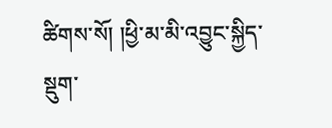ཚིགས་སོ། །ཕྱི་མ་མི་འབྱུང་སྐྱིད་སྡུག་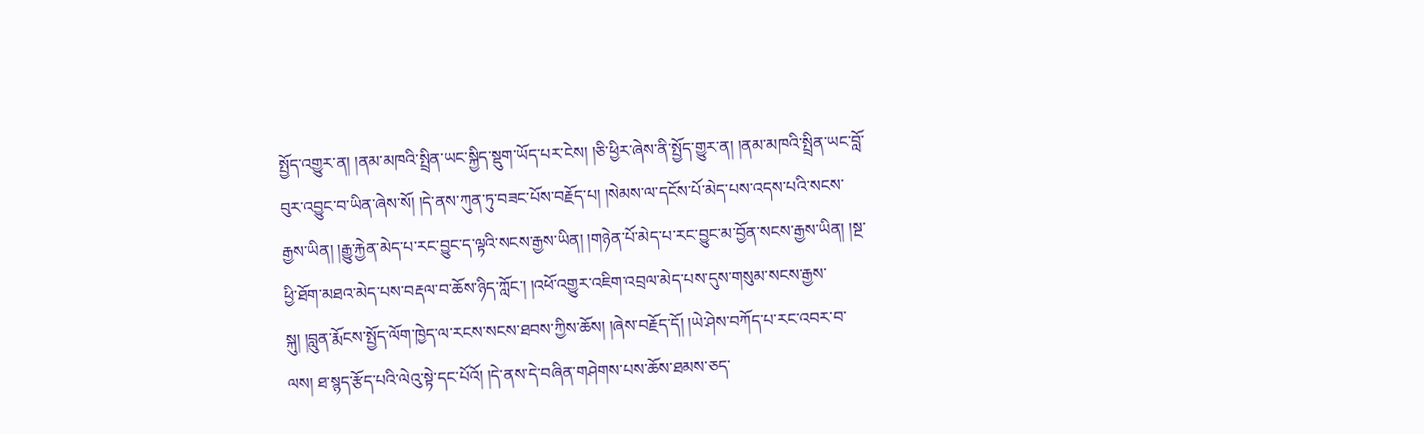སྤྱོད་འགྱུར་ན། །ནམ་མཁའི་སྤྲིན་ཡང་སྐྱིད་སྡུག་ཡོད་པར་ངེས། །ཅི་ཕྱིར་ཞེས་ནི་སྤྱོད་གྱུར་ན། །ནམ་མཁའི་སྤྲིན་ཡང་བློ་བུར་འབྱུང་བ་ཡིན་ཞེས་སོ། །དེ་ནས་ཀུན་ཏུ་བཟང་པོས་བརྗོད་པ། །སེམས་ལ་དངོས་པོ་མེད་པས་འདས་པའི་སངས་རྒྱས་ཡིན། །རྒྱུ་རྐྱེན་མེད་པ་རང་བྱུང་ད་ལྟའི་སངས་རྒྱས་ཡིན། །གཉེན་པོ་མེད་པ་རང་བྱུང་མ་བྱོན་སངས་རྒྱས་ཡིན། །སྔ་ཕྱི་ཐོག་མཐའ་མེད་པས་བརྡལ་བ་ཆོས་ཉིད་ཀློང་། །འཕོ་འགྱུར་འཇིག་འབྲལ་མེད་པས་དུས་གསུམ་སངས་རྒྱས་སྐུ། །བླུན་རྨོངས་སྤྱོད་ལོག་ཁྱེད་ལ་རངས་སངས་ཐབས་ཀྱིས་ཆོས། །ཞེས་བརྗོད་དོ། །ཡེ་ཤེས་བཀོད་པ་རང་འབར་བ་ལས། ཐ་སྙད་རྩོད་པའི་ལེའུ་སྟེ་དང་པོའོ། །དེ་ནས་དེ་བཞིན་གཤེགས་པས་ཆོས་ཐམས་ཅད་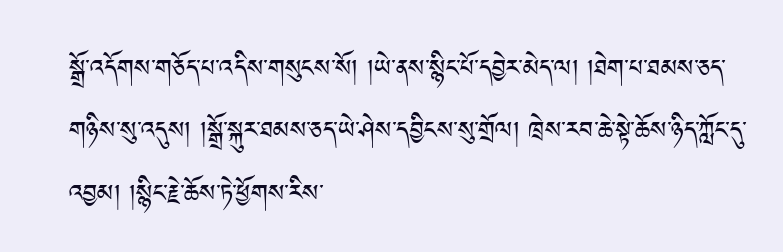སྒྲོ་འདོགས་གཅོད་པ་འདིས་གསུངས་སོ། །ཡེ་ནས་སྙིང་པོ་དབྱེར་མེད་ལ། །ཐེག་པ་ཐམས་ཅད་གཉིས་སུ་འདུས། །སྒྲོ་སྐུར་ཐམས་ཅད་ཡེ་ཤེས་དབྱིངས་སུ་གྲོལ། ཁྲེས་རབ་ཆེ་སྟེ་ཆོས་ཉིད་ཀློང་དུ་འབྱམ། །སྙིང་རྗེ་ཆོས་ཏེ་ཕྱོགས་རིས་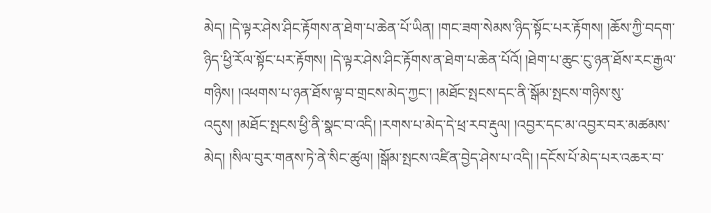མེད། །དེ་ལྟར་ཤེས་ཤིང་རྟོགས་ན་ཐེག་པ་ཆེན་པོ་ཡིན། །གང་ཟག་སེམས་ཉིད་སྟོང་པར་རྟོགས། །ཆོས་ཀྱི་བདག་ཉིད་ཕྱི་རོལ་སྟོང་པར་རྟོགས། །དེ་ལྟར་ཤེས་ཤིང་རྟོགས་ན་ཐེག་པ་ཆེན་པོའོ། །ཐེག་པ་ཆུང་ངུ་ཉན་ཐོས་རང་རྒྱལ་གཉིས། །འཕགས་པ་ཉན་ཐོས་ལྟ་བ་གྲངས་མེད་ཀྱང་། །མཐོང་སྤངས་དང་ནི་སྒོམ་སྤངས་གཉིས་སུ་འདུས། །མཐོང་སྤངས་ཕྱི་ནི་སྣང་བ་འདི། །རགས་པ་མེད་དེ་ཕྲ་རབ་རྡུལ། །འབྱར་དང་མ་འབྱར་བར་མཚམས་མེད། །སིལ་བུར་གནས་ཏེ་ནེ་སིང་ཚུལ། །སྒོམ་སྤངས་འཛིན་བྱེད་ཤེས་པ་འདི། །དངོས་པོ་མེད་པར་འཆར་བ་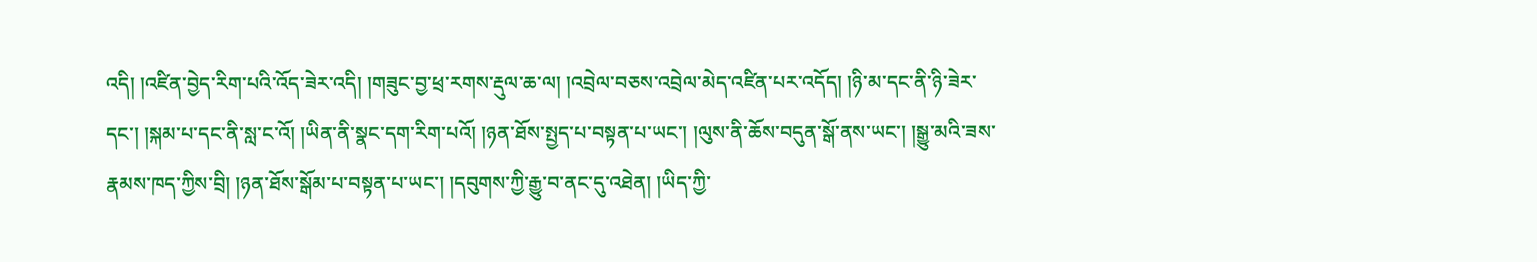འདི། །འཛིན་བྱེད་རིག་པའི་འོད་ཟེར་འདི། །གཟུང་བྱ་ཕྲ་རགས་རྡུལ་ཆ་ལ། །འབྲེལ་བཅས་འབྲེལ་མེད་འཛིན་པར་འདོད། །ཉི་མ་དང་ནི་ཉི་ཟེར་དང་། །སྐམ་པ་དང་ནི་སླ་ང་འོ། །ཡིན་ནི་སྣང་དག་རིག་པའོ། །ཉན་ཐོས་སྤྱད་པ་བསྟན་པ་ཡང་། །ལུས་ནི་ཆོས་བདུན་སྒོ་ནས་ཡང་། །སྒྱུ་མའི་ཟས་རྣམས་ཁད་ཀྱིས་བྲི། །ཉན་ཐོས་སྒོམ་པ་བསྟན་པ་ཡང་། །དབུགས་ཀྱི་རྒྱུ་བ་ནང་དུ་འཐེན། །ཡིད་ཀྱི་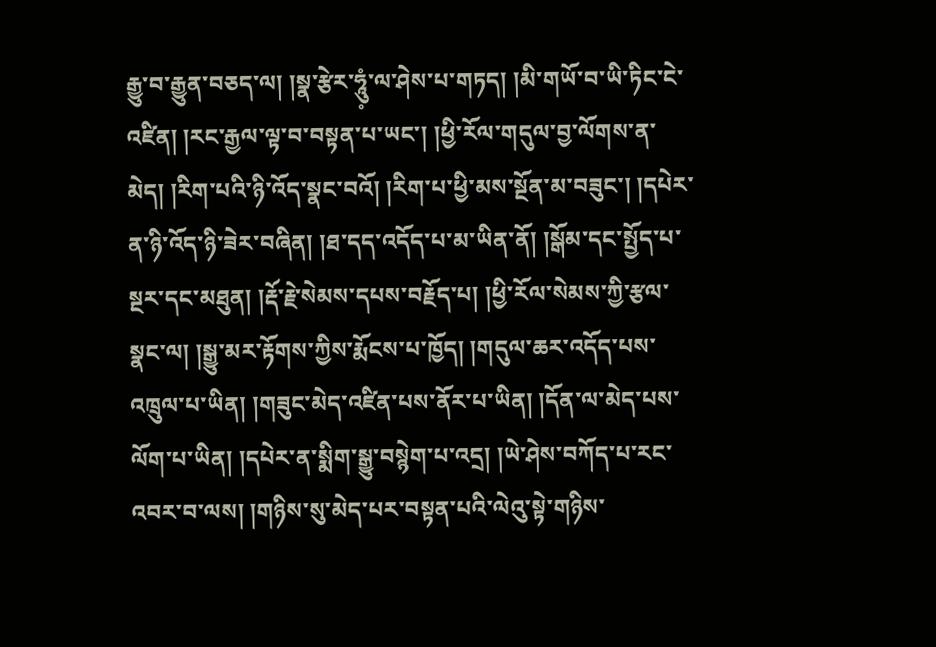རྒྱུ་བ་རྒྱུན་བཅད་ལ། །སྣ་རྩེར་ཧཱུཾ༷་ལ་ཤེས་པ་གཏད། །མི་གཡོ་བ་ཡི་ཏིང་ངེ་འཛིན། །རང་རྒྱལ་ལྟ་བ་བསྟན་པ་ཡང་། །ཕྱི་རོལ་གདུལ་བྱ་ལོགས་ན་མེད། །རིག་པའི་ཉི་འོད་སྣང་བའོ། །རིག་པ་ཕྱི་མས་སྔོན་མ་བཟུང་། །དཔེར་ན་ཉི་འོད་ཉི་ཟེར་བཞིན། །ཐ་དད་འདོད་པ་མ་ཡིན་ནོ། །སྒོམ་དང་སྤྱོད་པ་སྔར་དང་མཐུན། །རྡོ་རྗེ་སེམས་དཔས་བརྗོད་པ། །ཕྱི་རོལ་སེམས་ཀྱི་རྩལ་སྣང་ལ། །སྒྱུ་མར་རྟོགས་ཀྱིས་རྨོངས་པ་ཁྱོད། །གདུལ་ཆར་འདོད་པས་འཁྲུལ་པ་ཡིན། །གཟུང་མེད་འཛིན་པས་ནོར་པ་ཡིན། །དོན་ལ་མེད་པས་ལོག་པ་ཡིན། །དཔེར་ན་སྨིག་སྒྱུ་བསྙེག་པ་འདྲ། །ཡེ་ཤེས་བཀོད་པ་རང་འབར་བ་ལས། །གཉིས་སུ་མེད་པར་བསྟན་པའི་ལེའུ་སྟེ་གཉིས་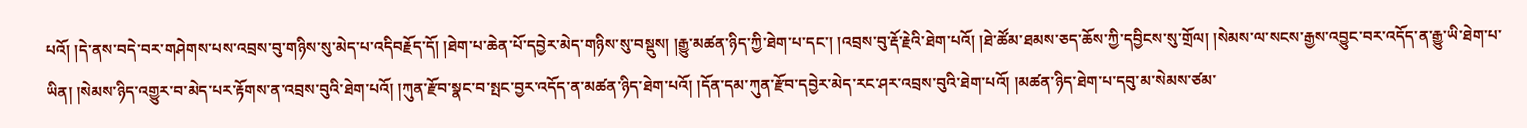པའོ། །དེ་ནས་བདེ་བར་གཤེགས་པས་འབྲས་བུ་གཉིས་སུ་མེད་པ་འདིབརྗོད་དོ། །ཐེག་པ་ཆེན་པོ་དབྱེར་མེད་གཉིས་སུ་བསྡུས། །རྒྱུ་མཚན་ཉིད་ཀྱི་ཐེག་པ་དང་། །འབྲས་བུ་རྡོ་རྗེའི་ཐེག་པའོ། །ཐེ་ཚོམ་ཐམས་ཅད་ཆོས་ཀྱི་དབྱིངས་སུ་གྲོལ། །སེམས་ལ་སངས་རྒྱས་འབྱུང་བར་འདོད་ན་རྒྱུ་ཡི་ཐེག་པ་ཡིན། །སེམས་ཉིད་འགྱུར་བ་མེད་པར་རྟོགས་ན་འབྲས་བུའི་ཐེག་པའོ། །ཀུན་རྫོབ་སྣང་བ་སྤང་བྱར་འདོད་ན་མཚན་ཉིད་ཐེག་པའོ། །དོན་དམ་ཀུན་རྫོབ་དབྱེར་མེད་རང་ཤར་འབྲས་བུའི་ཐེག་པའོ། །མཚན་ཉིད་ཐེག་པ་དབུ་མ་སེམས་ཙམ་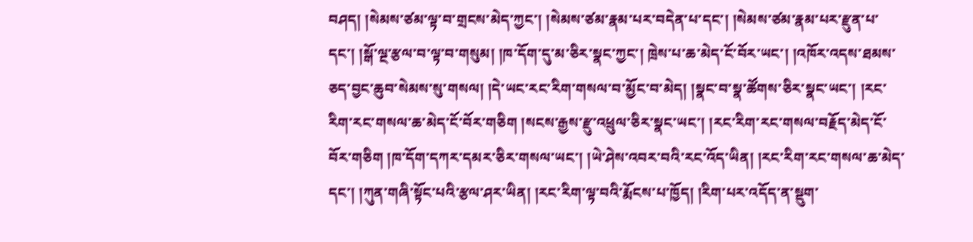བཤད། །སེམས་ཙམ་ལྟ་བ་གྲངས་མེད་ཀྱང་། །སེམས་ཙམ་རྣམ་པར་བདེན་པ་དང་། །སེམས་ཙམ་རྣམ་པར་རྫུན་པ་དང་། །སྒོ་ལྔ་རྩལ་བ་ལྟ་བ་གསུམ། །ཁ་དོག་དུ་མ་ཅིར་སྣང་ཀྱང་། ཁྲེས་པ་ཆ་མེད་ངོ་བོར་ཡང་། །འཁོར་འདས་ཐམས་ཅད་བྱང་ཆུབ་སེམས་སུ་གསལ། །དེ་ཡང་རང་རིག་གསལ་བ་མྱོང་བ་མེད། །སྣང་བ་སྣ་ཚོགས་ཅིར་སྣང་ཡང་། །རང་རིག་རང་གསལ་ཆ་མེད་ངོ་བོར་གཅིག །སངས་རྒྱས་རྫུ་འཕྲུལ་ཅིར་སྣང་ཡང་། །རང་རིག་རང་གསལ་བརྗོད་མེད་ངོ་བོར་གཅིག །ཁ་དོག་དཀར་དམར་ཅིར་གསལ་ཡང་། །ཡེ་ཤེས་འབར་བའི་རང་འོད་ཡིན། །རང་རིག་རང་གསལ་ཆ་མེད་དང་། །ཀུན་གཞི་སྟོང་པའི་རྩལ་ཤར་ཡིན། །རང་རིག་ལྟ་བའི་རྨོངས་པ་ཁྱོད། །རིག་པར་འདོད་ན་སྡུག་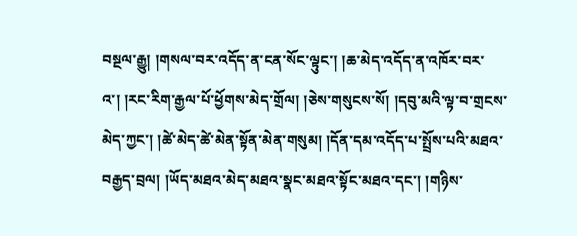བསྔལ་རྒྱུ། །གསལ་བར་འདོད་ན་ངན་སོང་ལྟུང་། །ཆ་མེད་འདོད་ན་འཁོར་བར་འ་། །རང་རིག་རྒྱལ་པོ་ཕྱོགས་མེད་གྲོལ། །ཅེས་གསུངས་སོ། །དབུ་མའི་ལྟ་བ་གྲངས་མེད་ཀྱང་། །ཚེ་མེད་ཚེ་མེན་སྟོན་མེན་གསུམ། །དོན་དམ་འདོད་པ་སྤྲོས་པའི་མཐའ་བརྒྱད་བྲལ། །ཡོད་མཐའ་མེད་མཐའ་སྣང་མཐའ་སྟོང་མཐའ་དང་། །གཉིས་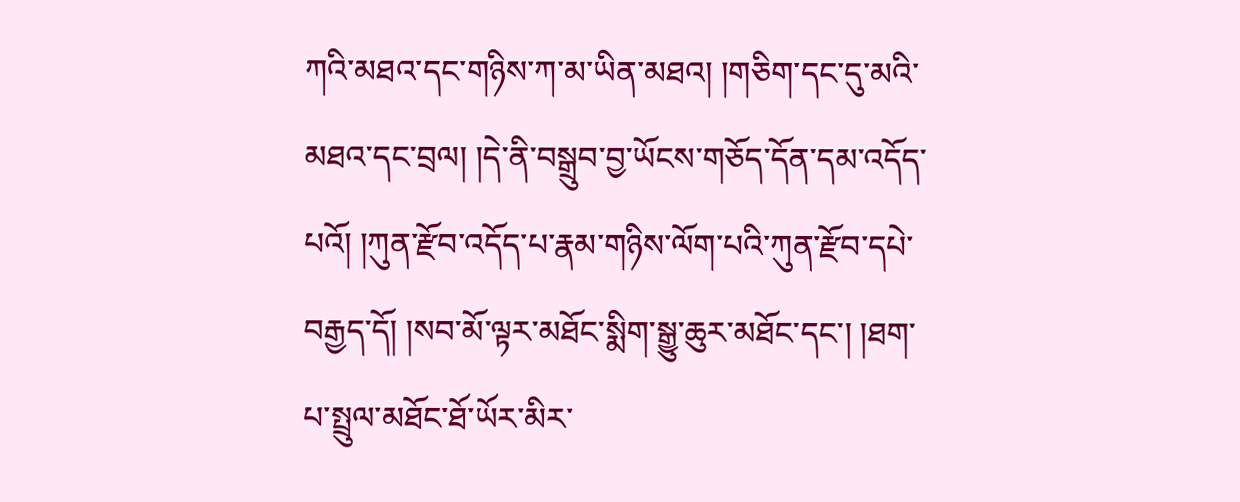ཀའི་མཐའ་དང་གཉིས་ཀ་མ་ཡིན་མཐའ། །གཅིག་དང་དུ་མའི་མཐའ་དང་བྲལ། །དེ་ནི་བསྒྲུབ་བྱ་ཡོངས་གཅོད་དོན་དམ་འདོད་པའོ། །ཀུན་རྫོབ་འདོད་པ་རྣམ་གཉིས་ལོག་པའི་ཀུན་རྫོབ་དཔེ་བརྒྱད་དོ། །སབ་མོ་ལྟར་མཐོང་སྨིག་སྒྱུ་ཆུར་མཐོང་དང་། །ཐག་པ་སྤྲུལ་མཐོང་ཐོ་ཡོར་མིར་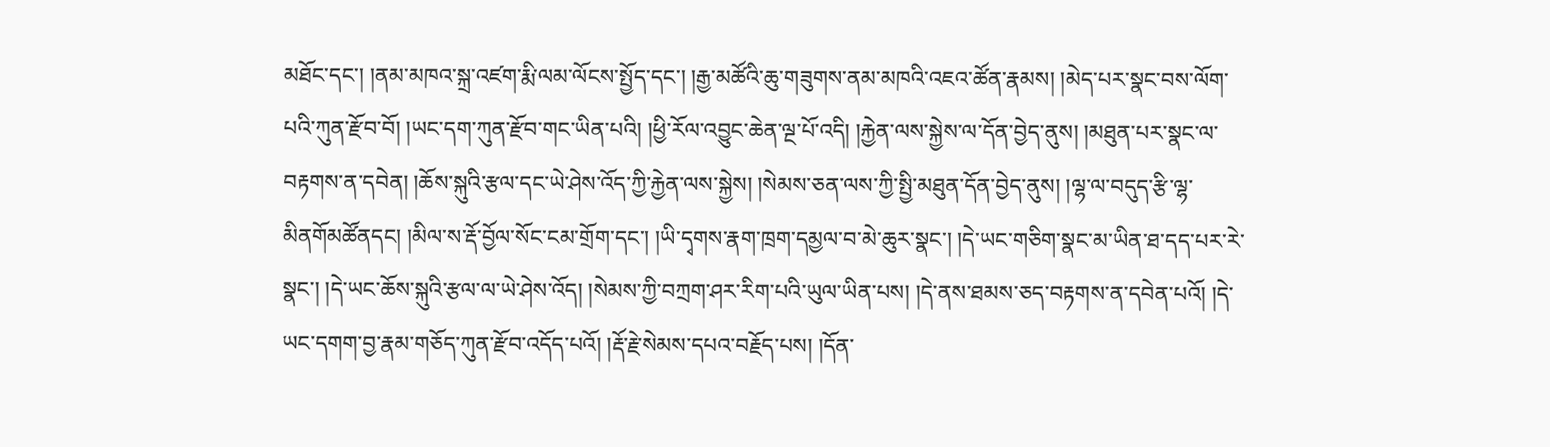མཐོང་དང་། །ནམ་མཁའ་སྐྲ་འཛག་རྨི་ལམ་ལོངས་སྤྱོད་དང་། །རྒྱ་མཚོའི་ཆུ་གཟུགས་ནམ་མཁའི་འཇའ་ཚོན་རྣམས། །མེད་པར་སྣང་བས་ལོག་པའི་ཀུན་རྫོབ་བོ། །ཡང་དག་ཀུན་རྫོབ་གང་ཡིན་པའི། །ཕྱི་རོལ་འབྱུང་ཆེན་ལྔ་པོ་འདི། །རྐྱེན་ལས་སྐྱེས་ལ་དོན་བྱེད་ནུས། །མཐུན་པར་སྣང་ལ་བརྟགས་ན་དབེན། །ཆོས་སྐུའི་རྩལ་དང་ཡེ་ཤེས་འོད་ཀྱི་རྐྱེན་ལས་སྐྱེས། །སེམས་ཅན་ལས་ཀྱི་སྤྱི་མཐུན་དོན་བྱེད་ནུས། །ལྷ་ལ་བདུད་རྩི་ལྷ་མིནགོམཚོནདང། །མིལ་ས་རྡོ་བྱོལ་སོང་ངམ་གྲོག་དང་། །ཡི་དྭགས་རྣག་ཁྲག་དམྱལ་བ་མེ་ཆུར་སྣང་། །དེ་ཡང་གཅིག་སྣང་མ་ཡིན་ཐ་དད་པར་རེ་སྣང་། །དེ་ཡང་ཆོས་སྐུའི་རྩལ་ལ་ཡེ་ཤེས་འོད། །སེམས་ཀྱི་བཀྲག་ཤར་རིག་པའི་ཡུལ་ཡིན་པས། །དེ་ནས་ཐམས་ཅད་བརྟགས་ན་དབེན་པའོ། །དེ་ཡང་དགག་བྱ་རྣམ་གཅོད་ཀུན་རྫོབ་འདོད་པའོ། །རྡོ་རྗེ་སེམས་དཔའ་བརྗོད་པས། །དོན་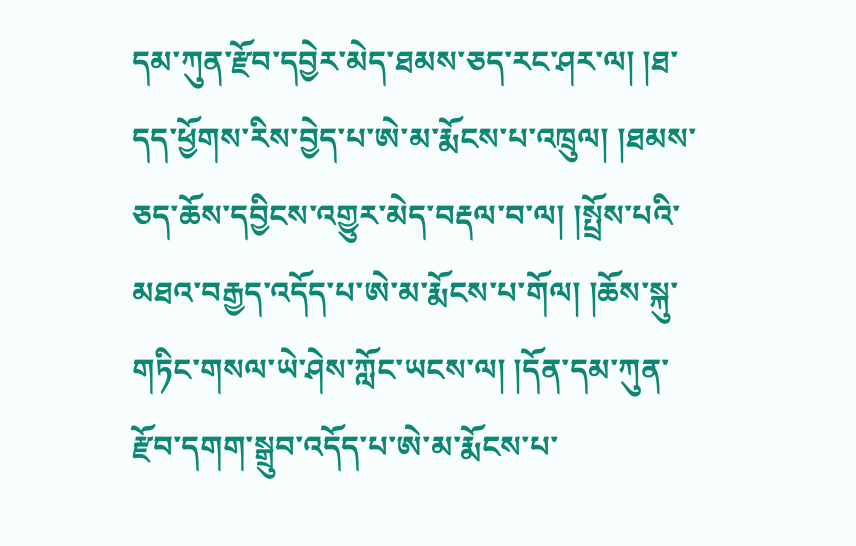དམ་ཀུན་རྫོབ་དབྱེར་མེད་ཐམས་ཅད་རང་ཤར་ལ། །ཐ་དད་ཕྱོགས་རིས་བྱེད་པ་ཨེ་མ་རྨོངས་པ་འཁྲུལ། །ཐམས་ཅད་ཆོས་དབྱིངས་འགྱུར་མེད་བརྡལ་བ་ལ། །སྤྲོས་པའི་མཐའ་བརྒྱད་འདོད་པ་ཨེ་མ་རྨོངས་པ་གོལ། །ཆོས་སྐུ་གཏིང་གསལ་ཡེ་ཤེས་ཀློང་ཡངས་ལ། །དོན་དམ་ཀུན་རྫོབ་དགག་སྒྲུབ་འདོད་པ་ཨེ་མ་རྨོངས་པ་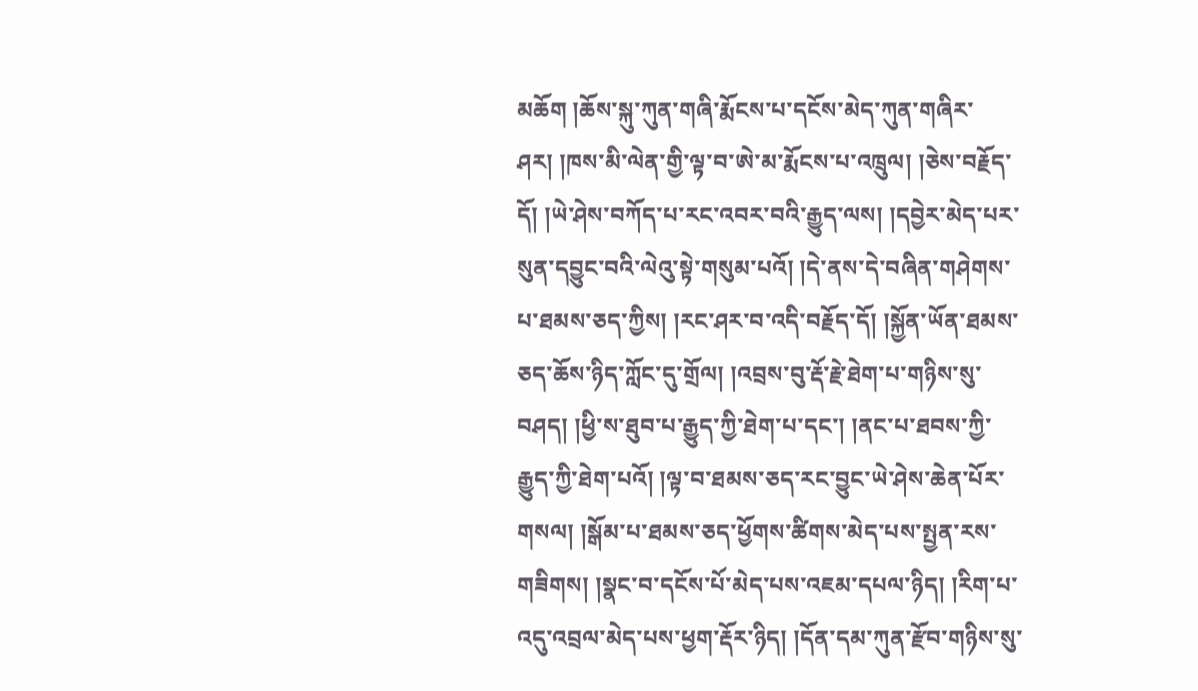མཆོག །ཆོས་སྐུ་ཀུན་གཞི་རྨོངས་པ་དངོས་མེད་ཀུན་གཞིར་ཤར། །ཁས་མི་ལེན་གྱི་ལྟ་བ་ཨེ་མ་རྨོངས་པ་འཁྲུལ། །ཅེས་བརྗོད་དོ། །ཡེ་ཤེས་བཀོད་པ་རང་འབར་བའི་རྒྱུད་ལས། །དབྱེར་མེད་པར་སུན་དབྱུང་བའི་ལེའུ་སྟེ་གསུམ་པའོ། །དེ་ནས་དེ་བཞིན་གཤེགས་པ་ཐམས་ཅད་ཀྱིས། །རང་ཤར་བ་འདི་བརྗོད་དོ། །སྐྱོན་ཡོན་ཐམས་ཅད་ཆོས་ཉིད་ཀློང་དུ་གྲོལ། །འབྲས་བུ་རྡོ་རྗེ་ཐེག་པ་གཉིས་སུ་བཤད། །ཕྱི་ས་ཐུབ་པ་རྒྱུད་ཀྱི་ཐེག་པ་དང་། །ནང་པ་ཐབས་ཀྱི་རྒྱུད་ཀྱི་ཐེག་པའོ། །ལྟ་བ་ཐམས་ཅད་རང་བྱུང་ཡེ་ཤེས་ཆེན་པོར་གསལ། །སྒོམ་པ་ཐམས་ཅད་ཕྱོགས་ཚིགས་མེད་པས་སྤྱན་རས་གཟིགས། །སྣང་བ་དངོས་པོ་མེད་པས་འཇམ་དཔལ་ཉིད། །རིག་པ་འདུ་འབྲལ་མེད་པས་ཕྱག་རྡོར་ཉིད། །དོན་དམ་ཀུན་རྫོབ་གཉིས་སུ་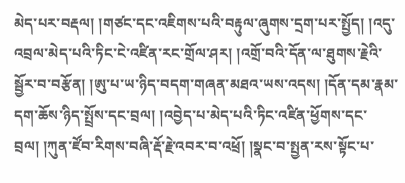མེད་པར་བརྡལ། །གཙང་དང་འཇིགས་པའི་བརྟུལ་ཞུགས་དྲག་པར་སྤྱོད། །འདུ་འབྲལ་མེད་པའི་ཏིང་ངེ་འཛིན་རང་གྲོལ་ཤར། །འགྲོ་བའི་དོན་ལ་ཐུགས་རྗེའི་སྦྱོར་བ་བརྩོན། །ཨུ་པ་ཡ་ཉིད་བདག་གཞན་མཐའ་ཡས་འདས། །དོན་དམ་རྣམ་དག་ཆོས་ཉིད་སྤྲོས་དང་བྲལ། །འབྱེད་པ་མེད་པའི་ཏིང་འཛིན་ཕྱོགས་དང་བྲལ། །ཀུན་ཛོབ་རིགས་བཞི་རྡོ་རྗེ་འབར་བ་འཕྲོ། །སྣང་བ་སྤྱན་རས་སྟོང་པ་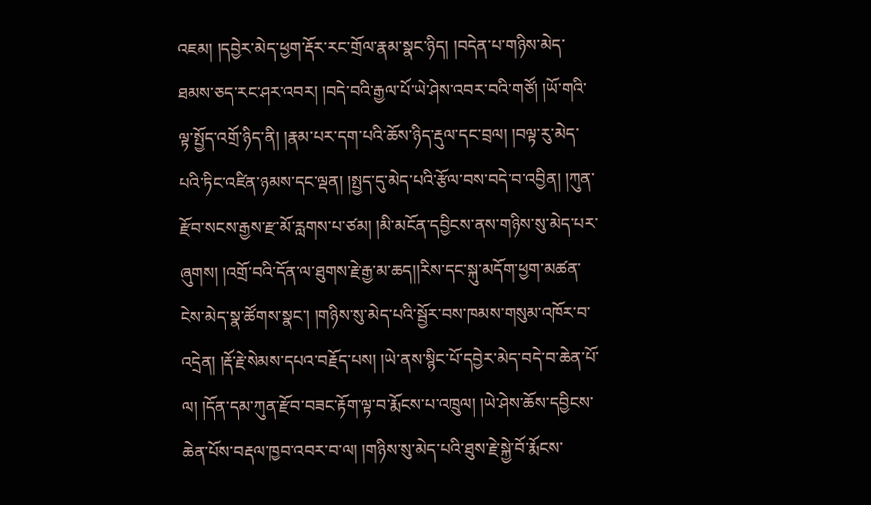འཇམ། །དབྱེར་མེད་ཕྱག་རྡོར་རང་གྲོལ་རྣམ་སྣང་ཉིད། །བདེན་པ་གཉིས་མེད་ཐམས་ཅད་རང་ཤར་འབར། །བདེ་བའི་རྒྱལ་པོ་ཡེ་ཤེས་འབར་བའི་གཙོ། །ཡོ་གའི་ལྟ་སྤྱོད་འགྲོ་ཉིད་ནི། །རྣམ་པར་དག་པའི་ཆོས་ཉིད་རྡུལ་དང་བྲལ། །བལྟ་རུ་མེད་པའི་ཏིང་འཛིན་ཉམས་དང་ལྡན། །སྤྱད་དུ་མེད་པའི་རྩོལ་བས་བདེ་བ་འབྱིན། །ཀུན་རྫོབ་སངས་རྒྱས་རྫ་མོ་རླགས་པ་ཙམ། །མི་མངོན་དབྱིངས་ནས་གཉིས་སུ་མེད་པར་ཞུགས། །འགྲོ་བའི་དོན་ལ་ཐུགས་རྗེ་རྒྱ་མ་ཆད།།རིས་དང་སྐུ་མདོག་ཕྱག་མཚན་ངེས་མེད་སྣ་ཚོགས་སྣང་། །གཉིས་སུ་མེད་པའི་སྦྱོར་བས་ཁམས་གསུམ་འཁོར་བ་འདྲེན། །རྡོ་རྗེ་སེམས་དཔའ་བརྗོད་པས། །ཡེ་ནས་སྙིང་པོ་དབྱེར་མེད་བདེ་བ་ཆེན་པོ་ལ། །དོན་དམ་ཀུན་རྫོབ་བཟང་རྟོག་ལྟ་བ་རྨོངས་པ་འཁྲུལ། །ཡེ་ཤེས་ཆོས་དབྱིངས་ཆེན་པོས་བརྡལ་ཁྱབ་འབར་བ་ལ། །གཉིས་སུ་མེད་པའི་ཐུས་རྗེ་སྐྱེ་བོ་རྨོངས་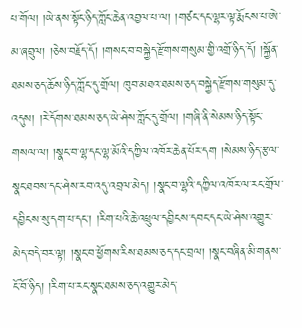པ་གོལ། །ཡེ་ནས་སྟོང་ཉིད་ཀློང་ཆེན་འབྱལ་པ་ལ། །གཙང་དང་ལྷར་ལྟ་རྨོངས་པ་ཨེ་མ་ཞབྲུལ། །ཅེས་བརྗོད་དོ། །གསང་བ་བསྐྱེད་རྫོགས་གསུམ་གྱི་འགྲོ་ཉིད་དོ། །སྐྱོན་ཐམས་ཅད་ཆོས་ཉིད་ཀློང་དུ་གྲོལ། ཁུབ་མཐའ་ཐམས་ཅད་བསྐྱེད་རྫོགས་གསུམ་དུ་འདུས། །རེ་དོགས་ཐམས་ཅད་ཡེ་ཤེས་ཀློང་དུ་གྲོལ། །གཞི་ནི་སེམས་ཉིད་སྟོང་གསལ་ལ། །སྣང་བ་ལྷ་དང་ལྷ་མོའི་དཀྱིལ་འཁོར་ཆེན་པོར་དག །སེམས་ཉིད་རྩལ་སྣང་ཐབས་དང་ཤེས་རབ་འདུ་འབྲལ་མེད། །སྣང་བ་ལྷའི་དཀྱིལ་འཁོར་ལ་རང་གྲོལ་དབྱིངས་སུ་དག་པ་དང་། །རིག་པའི་ཆེ་འཕྲུལ་དབྱིངས་དབང་དང་ཡེ་ཤེས་འགྱུར་མེད་བདེ་བར་ལྟ། །སྣང་བ་ཕྱོགས་རིས་ཐམས་ཅད་དང་བྲལ། །སྣང་བཞིན་མི་གནས་ངོ་བོ་ཉིད། །རིག་པ་རང་སྣང་ཐམས་ཅད་འགྱུར་མེད་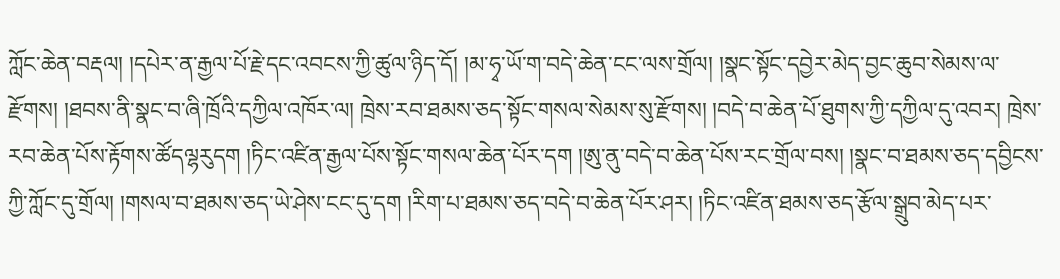ཀློང་ཆེན་བརྡལ། །དཔེར་ན་རྒྱལ་པོ་རྗེ་དང་འབངས་ཀྱི་ཚུལ་ཉིད་དོ། །མ་ཧྭ་ཡོ་ག་བདེ་ཆེན་ངང་ལས་གྲོལ། །སྣང་སྟོང་དབྱེར་མེད་བྱང་ཆུབ་སེམས་ལ་རྫོགས། །ཐབས་ནི་སྣང་བ་ཞི་ཁྲོའི་དཀྱིལ་འཁོར་ལ། ཁྲེས་རབ་ཐམས་ཅད་སྟོང་གསལ་སེམས་སུ་རྫོགས། །བདེ་བ་ཆེན་པོ་ཐུགས་ཀྱི་དཀྱིལ་དུ་འབར། ཁྲེས་རབ་ཆེན་པོས་རྟོགས་ཚོདལྷརུདག །ཏིང་འཛིན་རྒྱལ་པོས་སྟོང་གསལ་ཆེན་པོར་དག །ཨུ་ནུ་བདེ་བ་ཆེན་པོས་རང་གྲོལ་བས། །སྣང་བ་ཐམས་ཅད་དབྱིངས་ཀྱི་ཀློང་དུ་གྲོལ། །གསལ་བ་ཐམས་ཅད་ཡེ་ཤེས་ངང་དུ་དག །རིག་པ་ཐམས་ཅད་བདེ་བ་ཆེན་པོར་ཤར། །ཏིང་འཛིན་ཐམས་ཅད་རྩོལ་སྒྲུབ་མེད་པར་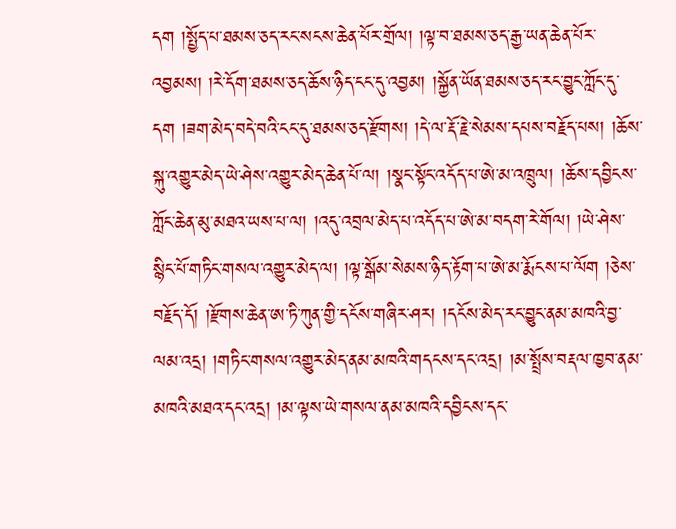དག །སྤྱོད་པ་ཐམས་ཅད་རང་སངས་ཆེན་པོར་གྲོལ། །ལྟ་བ་ཐམས་ཅད་རྒྱ་ཡན་ཆེན་པོར་འབྱམས། །རེ་དོག་ཐམས་ཅད་ཆོས་ཉིད་ངང་དུ་འབྱམ། །སྐྱོན་ཡོན་ཐམས་ཅད་རང་བྱུང་ཀློང་དུ་དག །ཟག་མེད་བདེ་བའི་ངང་དུ་ཐམས་ཅད་རྫོགས། །དེ་ལ་རྡོ་རྗེ་སེམས་དཔས་བརྗོད་པས། །ཆོས་སྐུ་འགྱུར་མེད་ཡེ་ཤེས་འགྱུར་མེད་ཆེན་པོ་ལ། །སྣང་སྟོང་འདོད་པ་ཨེ་མ་འཁྲུལ། །ཆོས་དབྱིངས་ཀློང་ཆེན་མུ་མཐའ་ཡས་པ་ལ། །འདུ་འབྲལ་མེད་པ་འདོད་པ་ཨེ་མ་བདག་རེ་གོལ། །ཡེ་ཤེས་སྙིང་པོ་གཏིང་གསལ་འགྱུར་མེད་ལ། །ལྟ་སྒོམ་སེམས་ཉིད་རྟོག་པ་ཨེ་མ་རྨོངས་པ་ལོག །ཅེས་བརྗོད་དོ། །རྫོགས་ཆེན་ཨ་ཏི་ཀུན་གྱི་དངོས་གཞིར་ཤར། །དངོས་མེད་རང་བྱུང་ནམ་མཁའི་བྱ་ལམ་འདྲ། །གཏིང་གསལ་འགྱུར་མེད་ནམ་མཁའི་གདངས་དང་འདྲ། །མ་སྤྲོས་བརྡལ་ཁྱབ་ནམ་མཁའི་མཐའ་དང་འདྲ། །མ་ལྟས་ཡེ་གསལ་ནམ་མཁའི་དབྱིངས་དང་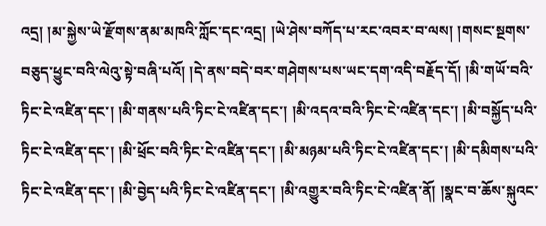འདྲ། །མ་སྐྱེས་ཡེ་རྫོགས་ནམ་མཁའི་ཀློང་དང་འདྲ། །ཡེ་ཤེས་བཀོད་པ་རང་འབར་བ་ལས། །གསང་སྔགས་བཅུད་ཕྱུང་བའི་ལེའུ་སྟེ་བཞི་པའོ། །དེ་ནས་བདེ་བར་གཤེགས་པས་ཡང་དག་འདི་བརྗོད་དོ། །མི་གཡོ་བའི་ཏིང་ངེ་འཛིན་དང་། །མི་གནས་པའི་ཏིང་ངེ་འཛིན་དང་། །མི་འདའ་བའི་ཏིང་ངེ་འཛིན་དང་། །མི་བསྐྱོད་པའི་ཏིང་ངེ་འཛིན་དང་། །མི་ཕྲོང་བའི་ཏིང་ངེ་འཛིན་དང་། །མི་མཉམ་པའི་ཏིང་ངེ་འཛིན་དང་། །མི་དམིགས་པའི་ཏིང་ངེ་འཛིན་དང་། །མི་བྱེད་པའི་ཏིང་ངེ་འཛིན་དང་། །མི་འགྱུར་བའི་ཏིང་ངེ་འཛིན་ནོ། །སྣང་བ་ཆོས་སྐུའང་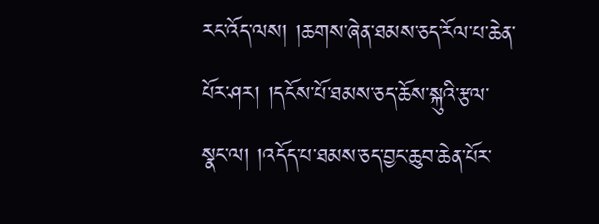རང་འོད་ལས། །ཆགས་ཞེན་ཐམས་ཅད་རོལ་པ་ཆེན་པོར་ཤར། །དངོས་པོ་ཐམས་ཅད་ཆོས་སྐུའི་རྩལ་སྣང་ལ། །འདོད་པ་ཐམས་ཅད་བྱང་ཆུབ་ཆེན་པོར་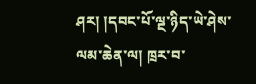ཤར། །དབང་པོ་ལྔ་ཉིད་ཡེ་ཤེས་ལམ་ཆེན་ལ། ཁྲར་བ་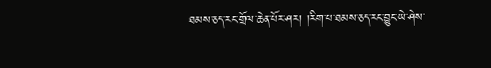ཐམས་ཅད་རང་གྲོལ་ཆེན་པོར་ཤར། །རིག་པ་ཐམས་ཅད་རང་བྱུང་ཡེ་ཤེས་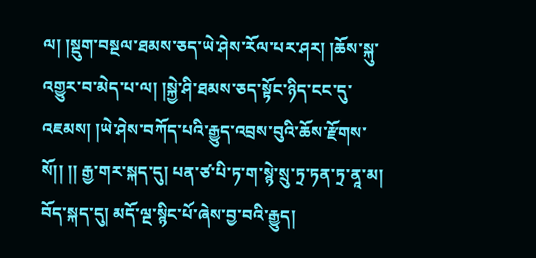ལ། །སྡུག་བསྔལ་ཐམས་ཅད་ཡེ་ཤེས་རོལ་པར་ཤར། །ཆོས་སྐུ་འགྱུར་བ་མེད་པ་ལ། །སྐྱེ་ཤི་ཐམས་ཅད་སྟོང་ཉིད་ངང་དུ་འཇམས། །ཡེ་ཤེས་བཀོད་པའི་རྒྱུད་འབྲས་བུའི་ཆོས་རྫོགས་སོ།། །། རྒྱ་གར་སྐད་དུ། པན་ཙ་པི་ཏ་ག་སྙེ་སྲུ་ཏྲ་ཏན་ཏྲ་ནཱ་མ། བོད་སྐད་དུ། མདོ་ལྔ་སྙིང་པོ་ཞེས་བྱ་བའི་རྒྱུད།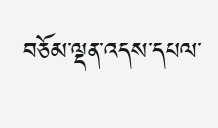བཅོམ་ལྡན་འདས་དཔལ་